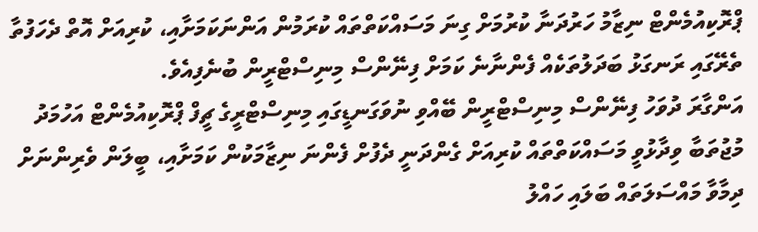ޕްރޮކިއުމެންޓް ނިޒާމު ހަރުދަނާ ކުރުމަށް ގިނަ މަސައްކަތްތައް ކުރަމުން އަންނަކަމަށާއި، ކުރިއަށް އޮތް ދެހަފުތާ ތެރޭގައި ރަނގަޅު ބަދަލުތަކެއް ފެންނާނެ ކަމަށް ފިނޭންސް މިނިސްޓްރީން ބުނެފިއެވެ.
އަންގާރަ ދުވަހު ފިނޭންސް މިނިސްޓްރީން ބޭއްވި ނުވަގަނޑީގައި މިނިސްޓްރީގެ ޗީފް ޕްރޮކިއުމެންޓް އަހުމަދު މުޖުތަބާ ވިދާޅުވީ މަސައްކަތްތައް ކުރިއަށް ގެންދަނީ ދެފުށް ފެންނަ ނިޒާމަކުން ކަމަށާއި، ބީލަން ވެރިންނަށް ދިމާވާ މައްސަލަތައް ބަލައި ހައްލު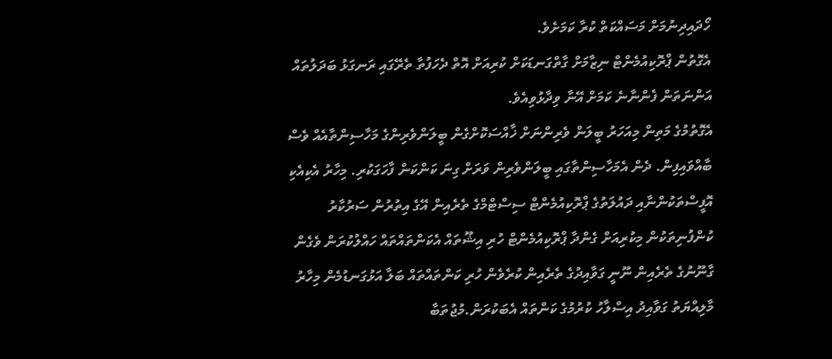ހޯދައިދިނުމަށް މަސައްކަތް ކުރާ ކަމަށެވެ.
އެގޮތުން ޕްރޮކިއުމެންޓް ނިޒާމަށް ގާތްގަނޑަކަށް ކުރިއަށް އޮތް ދެހަފުތާ ތެރޭގައި ރަނގަޅު ބަދަލުތައް އަންނަތަން ފެންނާނެ ކަމަށް އޭނާ ވިދާޅުވިއެވެ.
އެގޮތުމުގެ މަތިން މިއަހަރު ބީލަން ވެރިންނަށް ޚާއްސަކޮށްގެން ބީލަންވެރިންގެ މަހާސިންތާއެއް ވެސް ބާއްވައިފިން. ދެން އެމަހާސިންތާގައި ބީލަންވެރިން ވަރަށް ގިނަ ކަންކަން ފާހަގަކުރި. މިހާރު އެކިއެކި އޮފީސްތަކުންނާއި ދައުލަތުގެ ޕްރޮކިއުމެންޓް ސިސްޓްމްގެ ތެރެއިން އޭގެ އިތުރުން ސަރުކާރު ކުންފުނިތަކުން މިކުރިއަށް ގެންދާ ޕްރޮކިއުމެންޓް ހުރި އިޝޫތައް އެކަންތައްތައް ހައްލުކުރަން ވެގެން ގާނޫނުގެ ތެރެއިން ނޫނީ ގަވާއިދުގެ ތެރެއިން ކުރެވެން ހުރި ކަންތައްތައް ބަލާ އަޅުގަނޑުމެން މިހާރު މާލިއްޔަތު ގަވާއިދު އިސްލާހު ކުރުމުގެ ކަންތައް އެބަކުރަން.މުޖުތަބާ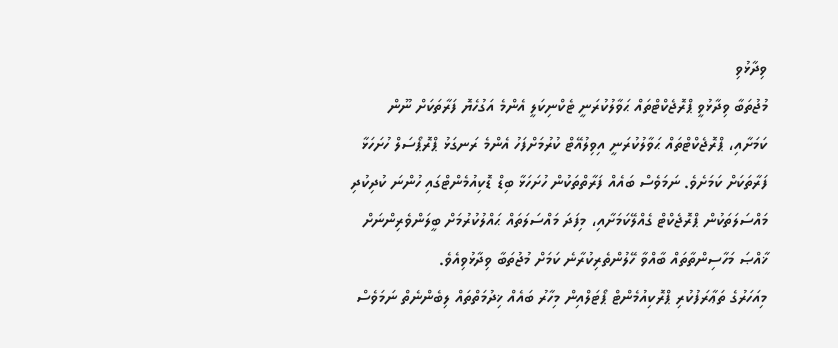ވިދާޅުވި
މުޖުތަބާ ވިދާޅުވީ ޕްރޮޖެކްޓްތައް ޙަވާލުކުރަނީ ޓެކްނިކަލީ އެންމެ އަގުހެޔޮ ފަރާތަކަށް ނޫން ކަމަށާއި، ޕްރޮޖެކްޓްތައް ޙަވާލުކުރަނީ އިވިލުއޭޓް ކުރުމަށްފަހު އެންމެ ރަނގަޅު ޕްރޮޕޯސަލް ހުށަހަޅާ ފަރާތަކަށް ކަމަށެވެ. ނަމަވެސް ބައެއް ފަރާތްތަކުން ހުށަހަޅާ ބިޑް ޑޮކިއުމެންޓްގައި ހުންނަ ކުދިކުދި މައްސަލަތަކުން ޕްރޮޖެކްޓް ގެއްލޭކަމަށާއި، މިފަދަ މައްސަލަތައް ޙައްލުކުރުމަށް ބީލަންވެރިންނަށް ޚާއްޞަ މަހާސިންތާތައް ބާއްވާ ހޭލުންތެރިކުރާނެ ކަމަށް މުޖުތަބާ ވިދާޅުވިއެވެ.
މިއަހަރުގެ ތަޢާރަފުކުރި ޕްރޮކިއުމެންޓް ޕޯޓަލްއިން މިހާރު ބައެއް ޚިދުމަތްތައް ލިބެންނެތް ނަމަވެސް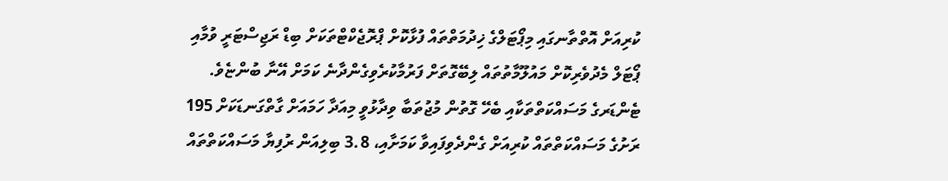ކުރިއަށް އޮތްތާނގައި މިޕޯޓަލްގެ ޚިދުމަތްތައް ފުޅާކޮށް ޕްރޮޖެކްޓްތަކަށް ބިޑް ރަޖިސްޓަރީ ވުމާއި ޕޯޓަލް މެދުވެރިކޮށް މައުލޫމާތުތައް ލިބޭގޮތަށް ފަރުމާކުރެވިގެންދާނެ ކަމަށް އޭނާ ބުންޏެވެ.
ޓެންޑަރގެ މަސައްކަތްތަކާއި ބެހޭ ގޮތުން މުޖުތަބާ ވިދާޅުވީ މިއަދާ ހަމައަށް ގާތްގަނޑަކަށް 195 ރަށުގެ މަސައްކަތްތައް ކުރިއަށް ގެންދެވިފައިވާ ކަމަށާއި، 3.8 ބިލިއަން ރުފިޔާ މަސައްކަތްތައް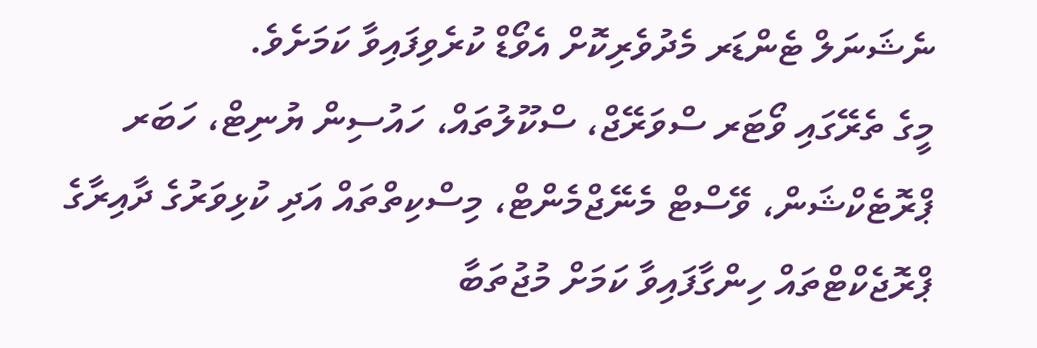ނެޝަނަލް ޓެންޑަރ މެދުވެރިކޮށް އެވޯޑް ކުރެވިފައިވާ ކަމަށެވެ.
މީގެ ތެރޭގައި ވޯޓަރ ސްވަރޭޖް، ސްކޫލުތައް، ހައުސިން ޔުނިޓް، ހަބަރ ޕްރޮޓެކްޝަން، ވޭސްޓް މެނޭޖްމެންޓް، މިސްކިތްތައް އަދި ކުޅިވަރުގެ ދާއިރާގެ ޕްރޮޖެކްޓްތައް ހިންގާފައިވާ ކަމަށް މުޖުތަބާ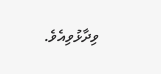ވިދާޅުވިއެވެ.